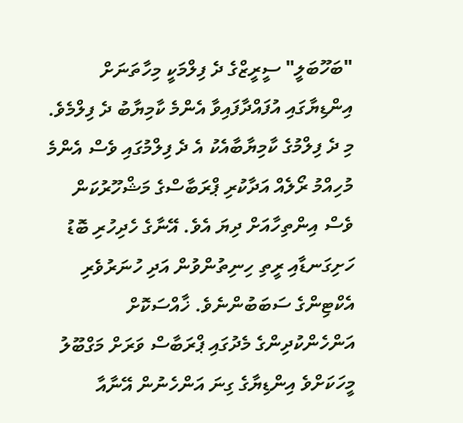"ބަހޫބަލީ" ސީރީޒްގެ ދެ ފިލްމަކީ މިހާތަނަށް އިންޑިޔާގައި އުފައްދާފައިވާ އެންމެ ކާމިޔާބު ދެ ފިލްމެވެ. މި ދެ ފިލްމުގެ ކާމިޔާބާއެކު އެ ދެ ފިލްމުގައި ވެސް އެންމެ މުހިއްމު ރޯލެއް އަދާކުރި ޕްރަބާސްގެ މަޝްހޫރުކަން ވެސް އިންތިހާއަށް ދިޔަ އެވެ. އޭނާގެ ހެދިހުރި ބޮޑު ހަށިގަނޑާއި ރީތި ހިނިތުންވުން އަދި ހުނަރުވެރި އެކްޓިންގެ ސަބަބުންނެވެ. ޚާއްސަކޮށް އަންހެންކުދިންގެ މެދުގައި ޕްރަބާސް ވަރަށް މަގްބޫލު މީހަކަށްވެ އިންޑިޔާގެ ގިނަ އަންހެނުން އޭނާއާ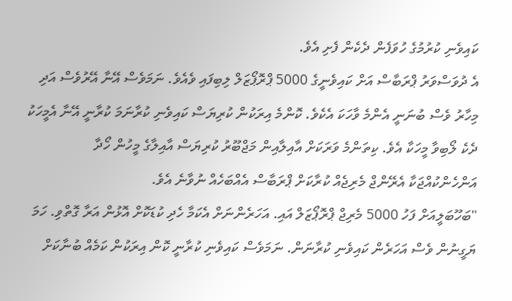ކައިވެނި ކުރުމުގެ ހުވަފެން ދެކެން ފެށި އެވެ.
އެ ދުވަސްވަރު ޕްރަބާސް އަށް ކައިވެނީގެ 5000 ޕްރޮޕޯޒަލް ލިބިފައި ވެއެވެ. ނަމަވެސް އޭނާ އޭރުވެސް އަދި މިހާރު ވެސް ބުނަނީ އެންމެ ވާހަކަ އެކެވެ. ކޮންމެ އިރަކުން ކުރިޔަސް ކައިވެނި ކުރާނަމަ ކުރާނީ އޭނާ އެމީހަކު ދެކެ ލޯބިވާ މީހަކާ އެވެ. ކިތަންމެ ވަރަކަށް އާއިލާއިން މަޖްބޫރު ކުރިޔަސް އާއިލާގެ މީހުން ހޯދާ އަންހެންކުއްޖަކާ އެރޭންޖް މެރިޖެއް ކުރާކަށް ޕްރަބާސް އެއްބަހެއް ނުވާނެ އެވެ.
"ބަހޫބަލީއަށް ފަހު 5000 މެރިޖް ޕްރޮޕޯޒަލް އައި. އަހަރެންނަށް އެކަމާ ހެދި ކުޑަކޮށް އޮޅުން އަރާ ގޮތްވި. ހަމަ ޔަގީނުން ވެސް އަހަރެން ކައިވެނި ކުރާނަން. ނަމަވެސް ކައިވެނި ކުރާނީ ކޮން އިރަކުން ކަމެއް ބުނާކަށް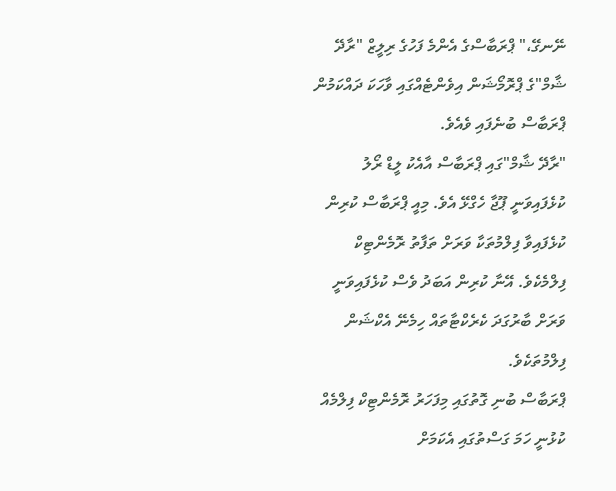ނޭނގޭ،" ޕްރަބާސްގެ އެންމެ ފަހުގެ ރިލީޒް "ރާދޭ ޝާމް"ގެ ޕްރޮމޯޝަން އިވެންޓެއްގައި ވާހަކަ ދައްކަމުން ޕްރަބާސް ބުނެފައި ވެއެވެ.
"ރާދޭ ޝާމް"ގައި ޕްރަބާސް އާއެކު ލީޑް ރޯލު ކުޅެފައިވަނީ ޕޫޖާ ހެގްޅޭ އެވެ. މިއީ ޕްރަބާސް ކުރިން ކުޅެފައިވާ ފިލްމުތަކާ ވަރަށް ތަފާތު ރޮމެންޓިކް ފިލްމެކެވެ. އޭނާ ކުރިން އަބަދު ވެސް ކުޅެފައިވަނީ ވަރަށް ބާރުގަދަ ކެރެކްޓާތައް ހިމެނޭ އެކްޝަން ފިލްމުތަކެވެ.
ޕްރަބާސް ބުނި ގޮތުގައި މިފަހަރު ރޮމެންޓިކް ފިލްމެއް ކުޅުނީ ހަމަ ގަސްތުގައި އެކަމަށް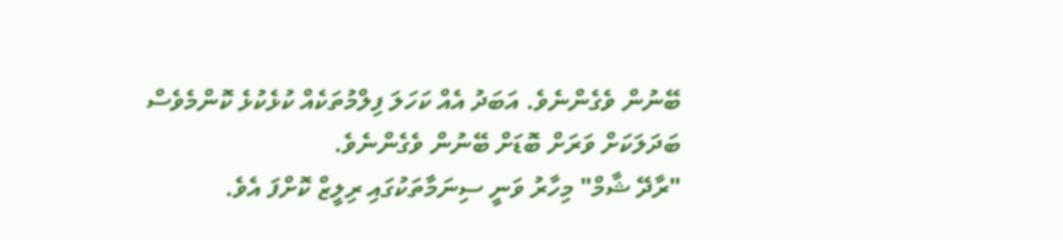ބޭނުން ވެގެންނެވެ. އަބަދު އެއް ކަހަލަ ފިލްމުތަކެއް ކުޅެކުޅެ ކޮންމެވެސް ބަދަލަކަށް ވަރަށް ބޮޑަށް ބޭނުން ވެގެންނެވެ.
"ރާދޭ ޝާމް" މިހާރު ވަނީ ސިނަމާތަކުގައި ރިލީޒް ކޮށްފަ އެވެ.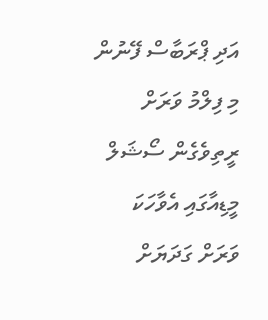އަދި ޕްރަބާސް ފޭނުން މި ފިލްމު ވަރަށް ރީތިވެގެން ސޯޝަލް މީޑިއާގައި އެވާހަކަ ވަރަށް ގަދަޔަށް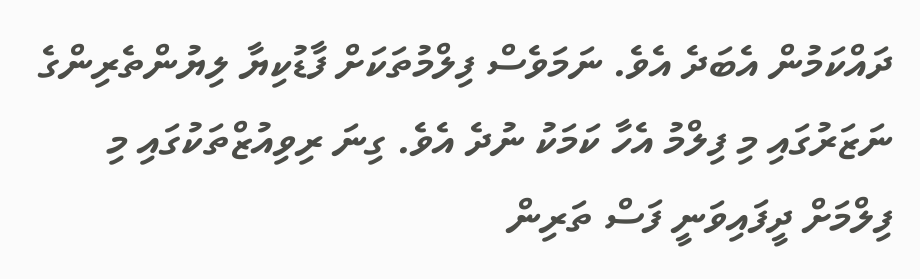ދައްކަމުން އެބަދެ އެވެ. ނަމަވެސް ފިލްމުތަކަށް ފާޑުކިޔާ ލިޔުންތެރިންގެ ނަޒަރުގައި މި ފިލްމު އެހާ ކަމަކު ނުދެ އެވެ. ގިނަ ރިވިއުޒްތަކުގައި މި ފިލްމަށް ދީފައިވަނީ ފަސް ތަރިން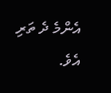އެންމެ ދެ ތަރި އެވެ.